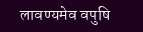लावण्यमेव वपुषि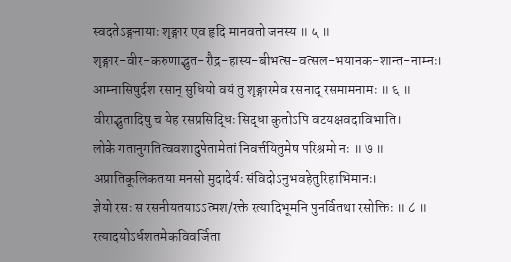स्वदतेऽङ्गनायाः शृङ्गार एव हृदि मानवतो जनस्य ॥ ५ ॥
शृङ्गार-वीर-करुणाद्भुत-रौद्र-हास्य-बीभत्स-वत्सल-भयानक-शान्त-नाम्नः।
आम्नासिषुर्दश रसान् सुधियो वयं तु शृङ्गारमेव रसनाद् रसमामनामः ॥ ६ ॥
वीराद्भुतादिषु च येह रसप्रसिद्धिः सिद्धा कुतोऽपि वटयक्षवदाविभाति।
लोके गतानुगतित्ववशादुपेतामेतां निवर्त्तयितुमेष परिश्रमो नः ॥ ७ ॥
अप्रातिकूलिकतया मनसो मुदादेर्यः संविदोऽनुभवहेतुरिहाभिमानः।
ज्ञेयो रसः स रसनीयतयाऽऽत्मश/रक्ते रत्यादिभूमनि पुनर्वितथा रसोक्तिः ॥ ८ ॥
रत्यादयोऽर्धशतमेकविवर्जिता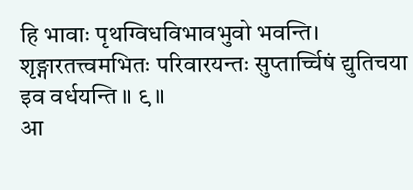हि भावाः पृथग्विधविभावभुवो भवन्ति।
शृङ्गारतत्त्वमभितः परिवारयन्तः सुप्तार्च्चिषं द्युतिचया इव वर्धयन्ति ॥ ९ ॥
आ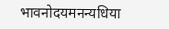भावनोदयमनन्यधिया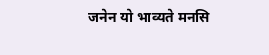जनेन यो भाव्यते मनसि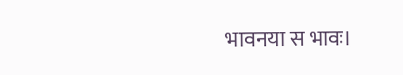भावनया स भावः।